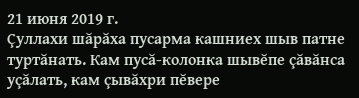21 июня 2019 г.
Çуллахи шăрăха пусарма кашниех шыв патне туртăнать. Кам пусă-колонка шывĕпе çăвăнса уçăлать, кам çывăхри пĕвере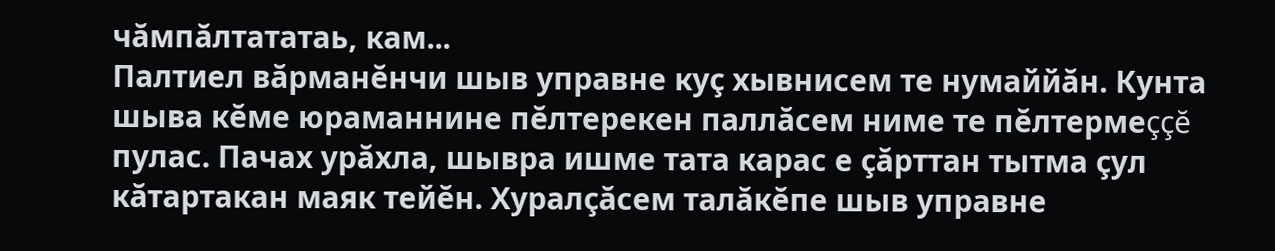чăмпăлтататаь, кам...
Палтиел вăрманĕнчи шыв управне куç хывнисем те нумаййăн. Кунта шыва кĕме юраманнине пĕлтерекен паллăсем ниме те пĕлтермеççĕ пулас. Пачах урăхла, шывра ишме тата карас е çăрттан тытма çул кăтартакан маяк тейĕн. Хуралçăсем талăкĕпе шыв управне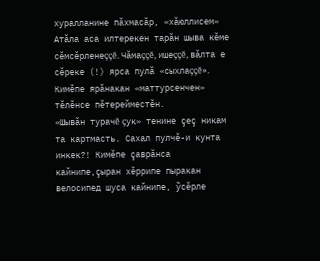хуралланине пăхмасăр, «хăюллисем» Атăла аса илтерекен тарăн шыва кĕме сĕмсĕрленеççĕ. Чăмаççĕ, ишеççĕ, вăлта е сĕреке (!) ярса пулă «сыхлаççĕ». Кимĕпе ярăнакан «маттурсенчен» тĕлĕнсе пĕтерейместĕн.
«Шывăн турачĕ çук» тенине çеç никам та картмасть. Сахал пулчĕ-и кунта инкек?! Кимĕпе çаврăнса кайнипе,çыран хĕррипе пыракан велосипед шуса кайнипе, ỹсĕрле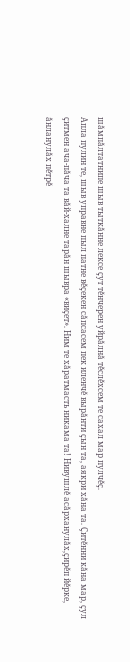шăмпăлтатнипе шыв тыткăнне лексе çут тĕнчерен уйрăлнă тĕслĕхсем те сахал мар пулчĕç.
Апла пулин те, шыв управне пыл патне вĕçекен сăпсасем пек иленчĕ вырăнти çын та, аякри хăна та. Çитĕнни кăна мар, çул çитмен ача-пăча та вăй-халне тарăн шывра «виçет». Ним те хăратмасть никама та! Нивушлĕ асăрханулăх,çирĕп йĕрке, ăнланулăх пĕтрĕ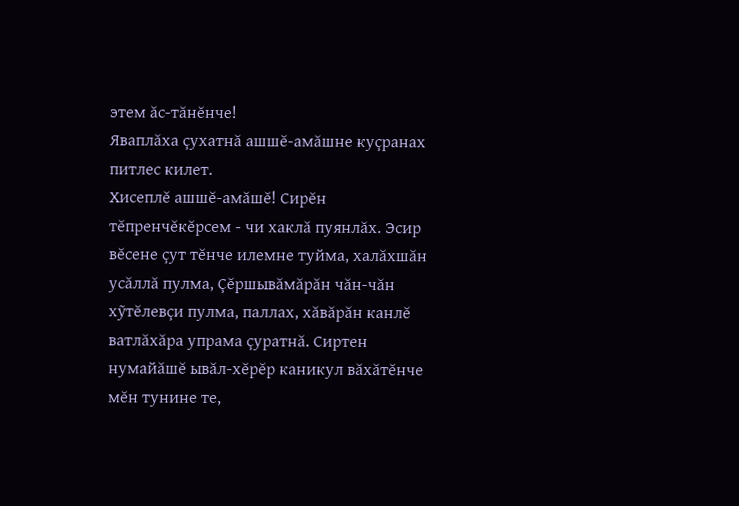этем ăс-тăнĕнче!
Яваплăха çухатнă ашшĕ-амăшне куçранах питлес килет.
Хисеплĕ ашшĕ-амăшĕ! Сирĕн тĕпренчĕкĕрсем - чи хаклă пуянлăх. Эсир вĕсене çут тĕнче илемне туйма, халăхшăн усăллă пулма, Çĕршывăмăрăн чăн-чăн хỹтĕлевçи пулма, паллах, хăвăрăн канлĕ ватлăхăра упрама çуратнă. Сиртен нумайăшĕ ывăл-хĕрĕр каникул вăхăтĕнче мĕн тунине те,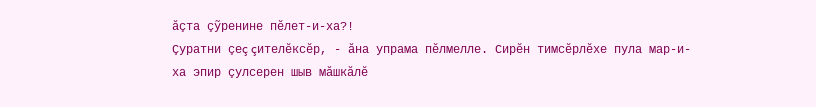ăçта çỹренине пĕлет-и-ха?!
Çуратни çеç çителĕксĕр, - ăна упрама пĕлмелле. Сирĕн тимсĕрлĕхе пула мар-и-ха эпир çулсерен шыв мăшкăлĕ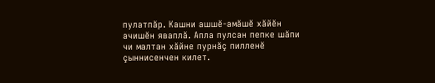пулатпăр. Кашни ашшĕ-амăшĕ хăйĕн ачишĕн яваплă. Апла пулсан пепке шăпи чи малтан хăйне пурнăç пилленĕ çыннисенчен килет.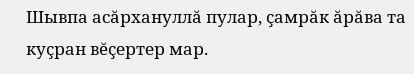Шывпа асăрхануллă пулар, çамрăк ăрăва та куçран вĕçертер мар.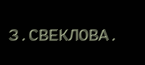З.СВЕКЛОВА.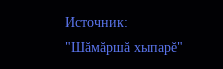Источник: "Шăмăршă хыпарĕ"